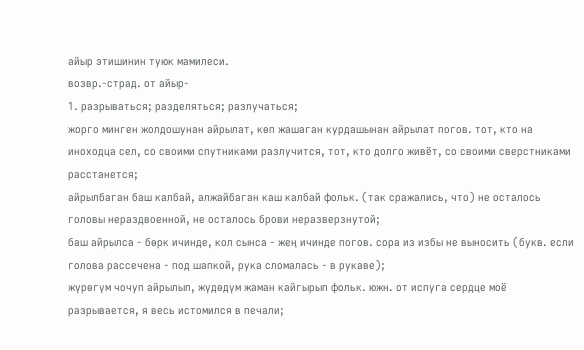айыр этишинин туюк мамилеси.
возвр.-страд. от айыр-
1. разрываться; разделяться; разлучаться;
жорго минген жолдошунан айрылат, көп жашаган курдашынан айрылат погов. тот, кто на иноходца сел, со своими спутниками разлучится, тот, кто долго живёт, со своими сверстниками расстанется;
айрылбаган баш калбай, алжайбаган каш калбай фольк. (так сражались, что) не осталось головы нераздвоенной, не осталось брови неразверзнутой;
баш айрылса - бөрк ичинде, кол сынса - жең ичинде погов. сора из избы не выносить (букв. если голова рассечена - под шапкой, рука сломалась - в рукаве);
жүрөгүм чочуп айрылып, жүдөдүм жаман кайгырып фольк. южн. от испуга сердце моё разрывается, я весь истомился в печали;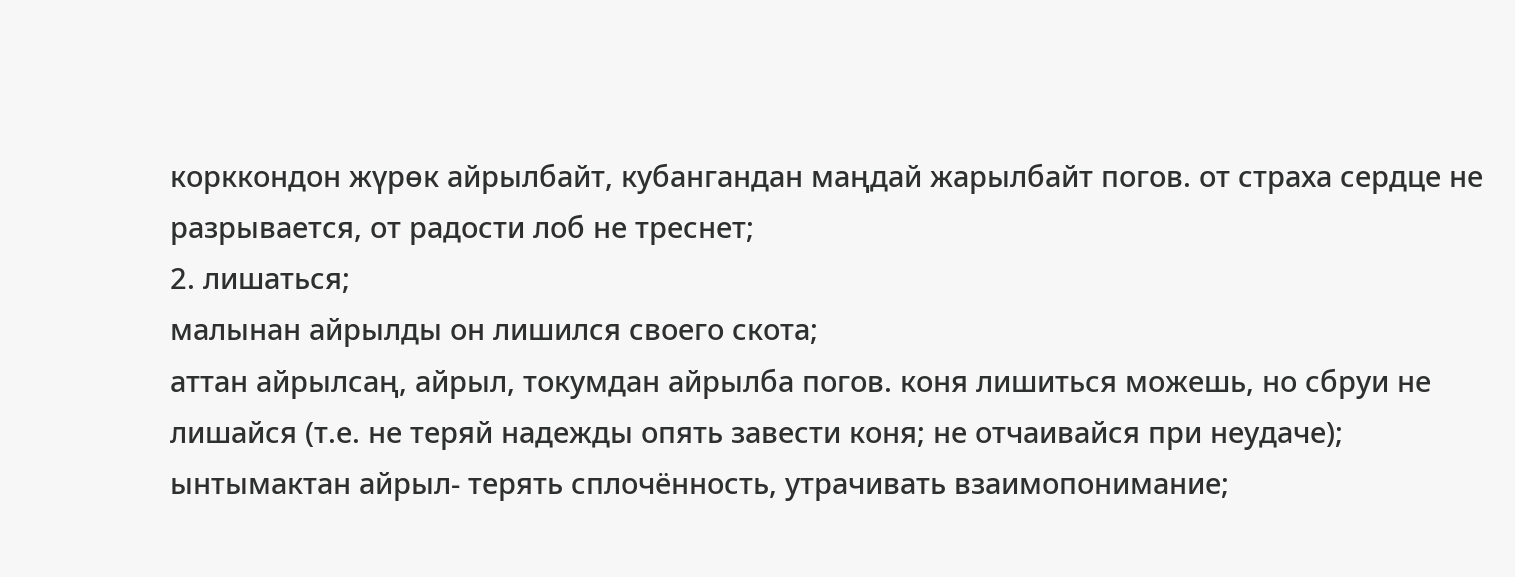корккондон жүрөк айрылбайт, кубангандан маңдай жарылбайт погов. от страха сердце не разрывается, от радости лоб не треснет;
2. лишаться;
малынан айрылды он лишился своего скота;
аттан айрылсаң, айрыл, токумдан айрылба погов. коня лишиться можешь, но сбруи не лишайся (т.е. не теряй надежды опять завести коня; не отчаивайся при неудаче);
ынтымактан айрыл- терять сплочённость, утрачивать взаимопонимание;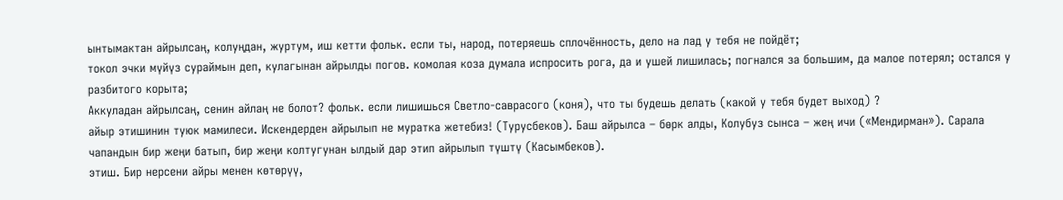ынтымактан айрылсаң, колуңдан, журтум, иш кетти фольк. если ты, народ, потеряешь сплочённость, дело на лад у тебя не пойдёт;
токол эчки мүйүз сураймын деп, кулагынан айрылды погов. комолая коза думала испросить рога, да и ушей лишилась; погнался за большим, да малое потерял; остался у разбитого корыта;
Аккуладан айрылсаң, сенин айлаң не болот? фольк. если лишишься Светло-саврасого (коня), что ты будешь делать (какой у тебя будет выход) ?
айыр этишинин туюк мамилеси. Искендерден айрылып не муратка жетебиз! (Турусбеков). Баш айрылса – бөрк алды, Колубуз сынса – жең ичи («Мендирман»). Сарала чапандын бир жеңи батып, бир жеңи колтугунан ылдый дар этип айрылып түштү (Касымбеков).
этиш. Бир нерсени айры менен көтөрүү,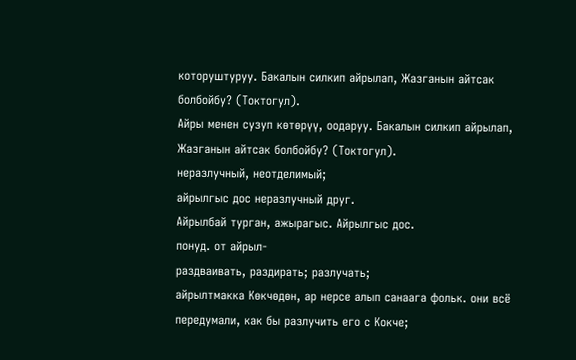которуштуруу. Бакалын силкип айрылап, Жазганын айтсак болбойбу? (Токтогул).
Айры менен сузуп көтөрүү, оодаруу. Бакалын силкип айрылап, Жазганын айтсак болбойбу? (Токтогул).
неразлучный, неотделимый;
айрылгыс дос неразлучный друг.
Айрылбай турган, ажырагыс. Айрылгыс дос.
понуд. от айрыл-
раздваивать, раздирать; разлучать;
айрылтмакка Көкчөдөн, ар нерсе алып санаага фольк. они всё передумали, как бы разлучить его с Кокче;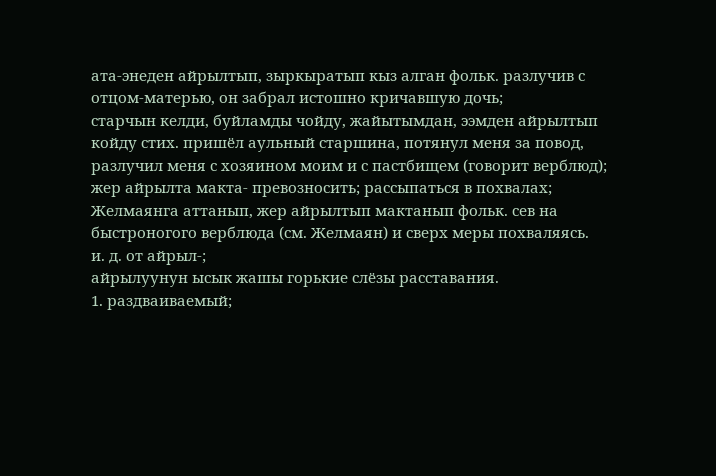ата-энеден айрылтып, зыркыратып кыз алган фольк. разлучив с отцом-матерью, он забрал истошно кричавшую дочь;
старчын келди, буйламды чойду, жайытымдан, ээмден айрылтып койду стих. пришёл аульный старшина, потянул меня за повод, разлучил меня с хозяином моим и с пастбищем (говорит верблюд);
жер айрылта макта- превозносить; рассыпаться в похвалах;
Желмаянга аттанып, жер айрылтып мактанып фольк. сев на быстроногого верблюда (см. Желмаян) и сверх меры похваляясь.
и. д. от айрыл-;
айрылуунун ысык жашы горькие слёзы расставания.
1. раздваиваемый;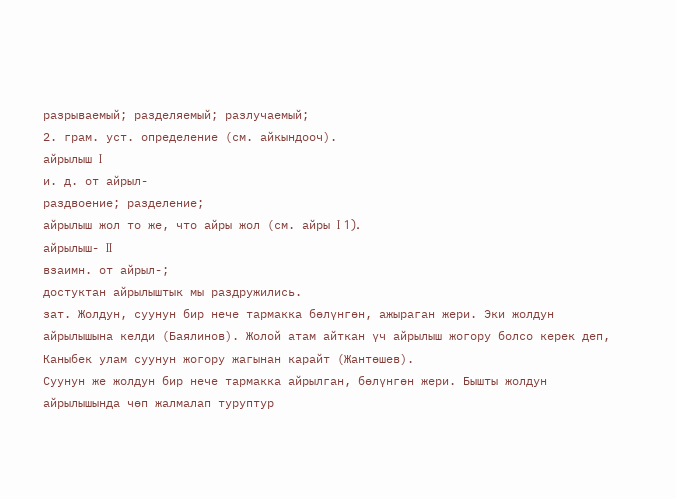разрываемый; разделяемый; разлучаемый;
2. грам. уст. определение (см. айкындооч).
айрылыш I
и. д. от айрыл-
раздвоение; разделение;
айрылыш жол то же, что айры жол (см. айры I 1).
айрылыш- II
взаимн. от айрыл-;
достуктан айрылыштык мы раздружились.
зат. Жолдун, суунун бир нече тармакка бөлүнгөн, ажыраган жери. Эки жолдун айрылышына келди (Баялинов). Жолой атам айткан үч айрылыш жогору болсо керек деп, Каныбек улам суунун жогору жагынан карайт (Жантөшев).
Суунун же жолдун бир нече тармакка айрылган, бөлүнгөн жери. Бышты жолдун айрылышында чөп жалмалап туруптур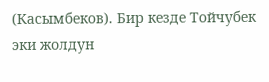(Касымбеков). Бир кезде Тойчубек эки жолдун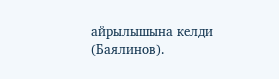айрылышына келди (Баялинов).